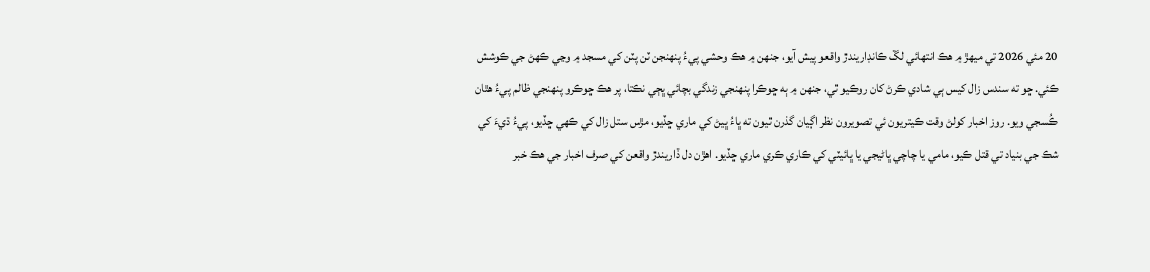20 مئي 2026 تي ميهڙ ۾ هڪ انتهائي لڱ ڪانڊاريندڙ واقعو پيش آيو، جنهن ۾ هڪ وحشي پيءُ پنهنجن ٽن پٽن کي مسجد ۾ وڃي ڪهڻ جي ڪوشش ڪئي. ڇو ته سندس زال کيس ٻي شادي ڪرڻ کان روڪيو ٿي، جنهن ۾ ٻه ڇوڪرا پنهنجي زندگي بچائي ڀڄي نڪتا، پر هڪ ڇوڪرو پنهنجي ظالم پيءُ هٿان ڪُسجي ويو. روز اخبار کولڻ وقت ڪيتريون ئي تصويرون نظر اڳيان گذرن ٿيون ته ڀاءُ ڀيڻ کي ماري ڇڏيو، مڙس ستل زال کي ڪهي ڇڏيو، پيءُ ڌيءَ کي شڪ جي بنياد تي قتل ڪيو، مامي يا چاچي ڀاڻيجي يا ڀائيٽي کي ڪاري ڪري ماري ڇڏيو. اهڙن دل ڏاريندڙ واقعن کي صرف اخبار جي هڪ خبر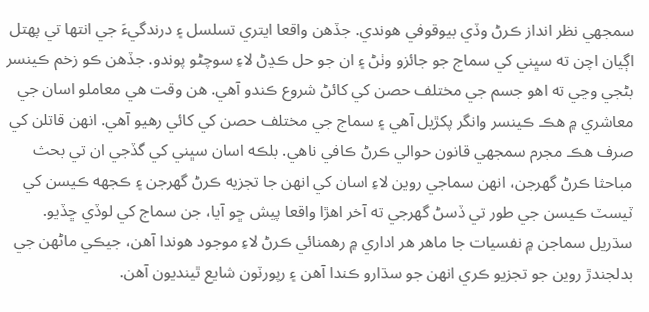سمجهي نظر انداز ڪرڻ وڏي بيوقوفي هوندي. جڏهن واقعا ايتري تسلسل ۽ درندگيءَ جي انتها تي پهتل اڳيان اچن ته سڀني کي سماج جو جائزو وٺڻ ۽ ان جو حل ڪڍڻ لاءِ سوچڻو پوندو. جڏهن ڪو زخم ڪينسر بڻجي وڃي ته اهو جسم جي مختلف حصن کي کائڻ شروع ڪندو آهي. هن وقت هي معاملو اسان جي معاشري ۾ هڪ ڪينسر وانگر پکڙيل آهي ۽ سماج جي مختلف حصن کي کائي رهيو آهي. انهن قاتلن کي صرف هڪ مجرم سمجهي قانون حوالي ڪرڻ ڪافي ناهي. بلڪه اسان سڀني کي گڏجي ان تي بحث مباحثا ڪرڻ گهرجن، انهن سماجي روين لاءِ اسان کي انهن جا تجزيه ڪرڻ گهرجن ۽ ڪجهه ڪيسن کي ٽيسٽ ڪيسن جي طور تي ڏسڻ گهرجي ته آخر اهڙا واقعا پيش ڇو آيا، جن سماج کي لوڏي ڇڏيو.
سڌريل سماجن ۾ نفسيات جا ماهر هر اداري ۾ رهمنائي ڪرڻ لاءِ موجود هوندا آهن، جيڪي ماڻهن جي بدلجندڙ روين جو تجزيو ڪري انهن جو سڌارو ڪندا آهن ۽ رپورٽون شايع ٿينديون آهن.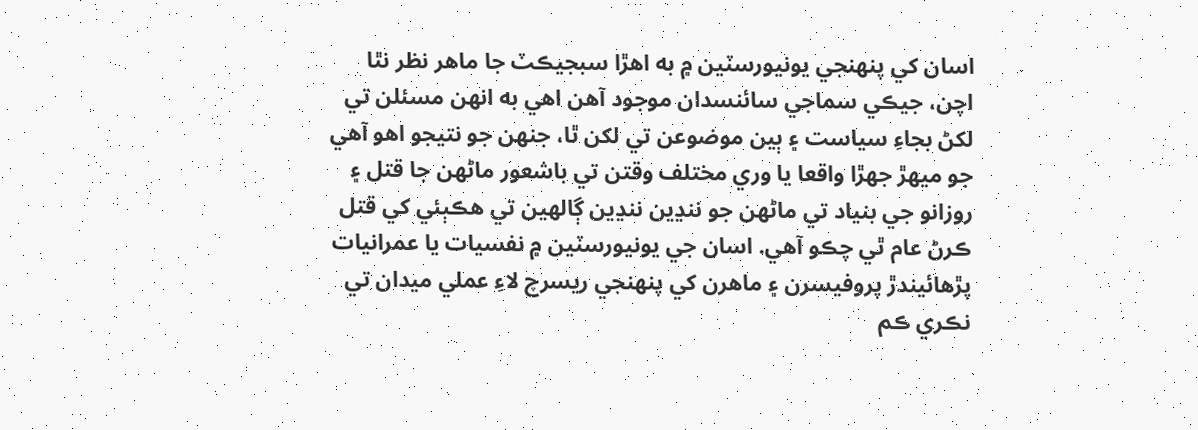اسان کي پنهنجي يونيورسٽين ۾ به اهڙا سبجيڪٽ جا ماهر نظر نٿا اچن، جيڪي سماجي سائنسدان موجود آهن اهي به انهن مسئلن تي لکڻ بجاءِ سياست ۽ ٻين موضوعن تي لکن ٿا، جنهن جو نتيجو اهو آهي جو ميهڙ جهڙا واقعا يا وري مختلف وقتن تي باشعور ماڻهن جا قتل ۽ روزانو جي بنياد تي ماڻهن جو ننڍين ننڍين ڳالهين تي هڪٻئي کي قتل ڪرڻ عام ٿي چڪو آهي. اسان جي يونيورسٽين ۾ نفسيات يا عمرانيات پڙهائيندڙ پروفيسرن ۽ ماهرن کي پنهنجي ريسرچ لاءِ عملي ميدان تي نڪري ڪم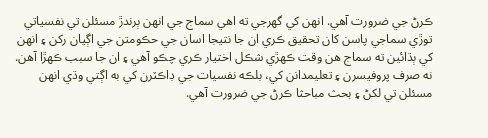ڪرڻ جي ضرورت آهي. انهن کي گهرجي ته اهي سماج جي انهن ٻرندڙ مسئلن تي نفسياتي توڙي سماجي پاسن کان تحقيق ڪري ان جا نتيجا اسان جي حڪومتن جي اڳيان رکن ۽ انهن کي ٻڌائين ته سماج هن وقت ڪهڙي شڪل اختيار ڪري چڪو آهي ۽ ان جا سبب ڪهڙا آهن. نه صرف پروفيسرن ۽ تعليمدانن کي، بلڪه نفسيات جي ڊاڪٽرن کي به اڳتي وڌي انهن مسئلن تي لکڻ ۽ بحث مباحثا ڪرڻ جي ضرورت آهي.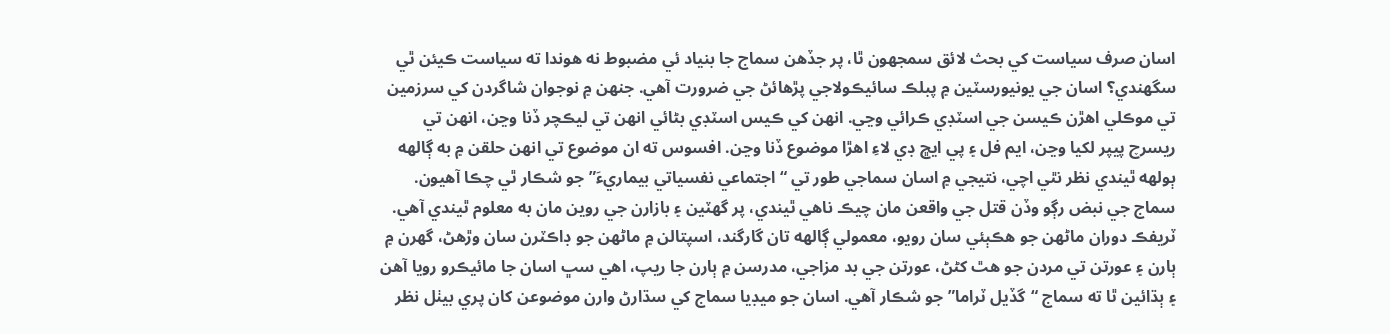اسان صرف سياست کي بحث لائق سمجهون ٿا، پر جڏهن سماج جا بنياد ئي مضبوط نه هوندا ته سياست ڪيئن ٿي سگهندي؟ اسان جي يونيورسٽين ۾ پبلڪ سائيڪولاجي پڙهائڻ جي ضرورت آهي. جنهن ۾ نوجوان شاگردن کي سرزمين تي موڪلي اهڙن ڪيسن جي اسٽڊي ڪرائي وڃي. انهن کي ڪيس اسٽڊي بڻائي انهن تي ليڪچر ڏنا وڃن، انهن تي ريسرچ پيپر لکيا وڃن، ايم فل ۽ پي ايڇ ڊي لاءِ اهڙا موضوع ڏنا وڃن. افسوس ته ان موضوع تي انهن حلقن ۾ به ڳالهه ٻولهه ٿيندي نظر نٿي اچي، نتيجي ۾ اسان سماجي طور تي “اجتماعي نفسياتي بيماريءَ” جو شڪار ٿي چڪا آهيون. سماج جي نبض رڳو وڏن قتل جي واقعن مان چيڪ ناهي ٿيندي، پر گهٽين ۽ بازارن جي روين مان به معلوم ٿيندي آهي. ٽريفڪ دوران ماڻهن جو هڪٻئي سان رويو، معمولي ڳالهه تان گارگند، اسپتالن ۾ ماڻهن جو ڊاڪٽرن سان وڙهڻ، گهرن ۾ ٻارن ۽ عورتن تي مردن جو هٿ کڻڻ، عورتن جي بد مزاجي، مدرسن ۾ ٻارن جا ريپ، اهي سڀ اسان جا مائيڪرو رويا آهن ۽ ٻڌائين ٿا ته سماج “گڏيل ٽراما” جو شڪار آهي. اسان جو ميڊيا سماج کي سڌارڻ وارن موضوعن کان پري بيٺل نظر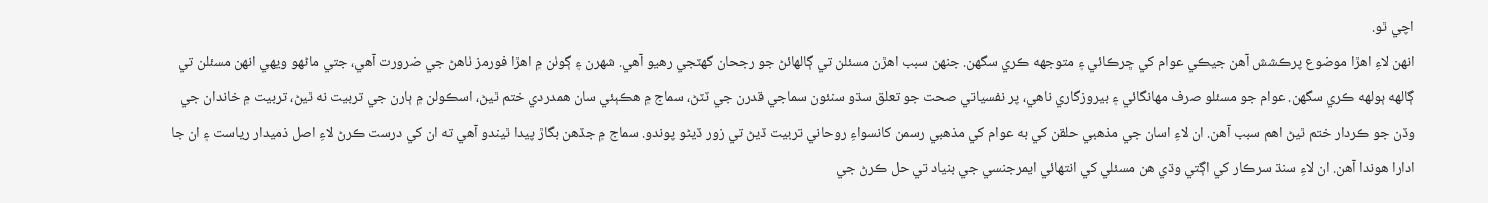اچي ٿو.
انهن لاءِ اهڙا موضوع پرڪشش آهن جيڪي عوام کي ڇرڪائي ۽ متوجهه ڪري سگهن. جنهن سبب اهڙن مسئلن تي ڳالهائڻ جو رجحان گهٽجي رهيو آهي. شهرن ۽ ڳوٺن ۾ اهڙا فورمز ٺاهڻ جي ضرورت آهي، جتي ماڻهو ويهي انهن مسئلن تي ڳالهه ٻولهه ڪري سگهن. عوام جو مسئلو صرف مهانگائي ۽ بيروزگاري ناهي، پر نفسياتي صحت جو تعلق سڌو سنئون سماجي قدرن جي ٽٽڻ، سماج ۾ هڪٻئي سان همدردي ختم ٿيڻ، اسڪولن ۾ ٻارن جي تربيت نه ٿيڻ، تربيت ۾ خاندان جي وڏن جو ڪردار ختم ٿيڻ اهم سبب آهن. ان لاءِ اسان جي مذهبي حلقن کي به عوام کي مذهبي رسمن کانسواءِ روحاني تربيت ڏيڻ تي زور ڏيڻو پوندو. سماج ۾ جڏهن بگاڙ پيدا ٿيندو آهي ته ان کي درست ڪرڻ لاءِ اصل ذميدار رياست ۽ ان جا ادارا هوندا آهن. ان لاءِ سنڌ سرڪار کي اڳتي وڌي هن مسئلي کي انتهائي ايمرجنسي جي بنياد تي حل ڪرڻ جي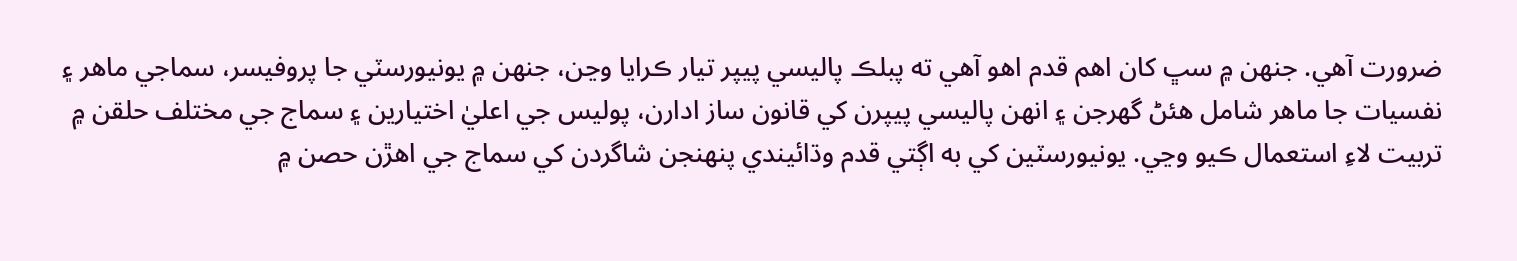ضرورت آهي. جنهن ۾ سڀ کان اهم قدم اهو آهي ته پبلڪ پاليسي پيپر تيار ڪرايا وڃن، جنهن ۾ يونيورسٽي جا پروفيسر، سماجي ماهر ۽ نفسيات جا ماهر شامل هئڻ گهرجن ۽ انهن پاليسي پيپرن کي قانون ساز ادارن، پوليس جي اعليٰ اختيارين ۽ سماج جي مختلف حلقن ۾ تربيت لاءِ استعمال ڪيو وڃي. يونيورسٽين کي به اڳتي قدم وڌائيندي پنهنجن شاگردن کي سماج جي اهڙن حصن ۾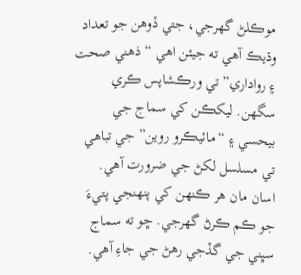موڪلڻ گهرجي، جتي ڏوهن جو تعداد وڌيڪ آهي ته جيئن اهي “ذهني صحت ۽ رواداري” تي ورڪشاپس ڪري سگهن. ليکڪن کي سماج جي بيحسي ۽ “مائيڪرو روين” جي تباهي تي مسلسل لکڻ جي ضرورت آهي. اسان مان هر ڪنهن کي پنهنجي پتيءَ جو ڪم ڪرڻ گهرجي. ڇو ته سماج سڀني جي گڏجي رهڻ جي جاءِ آهي.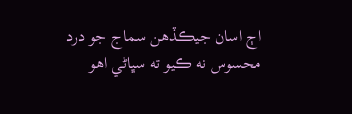اڄ اسان جيڪڏهن سماج جو درد محسوس نه ڪيو ته سڀاڻي اهو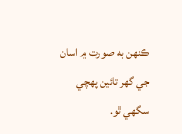ڪنهن به صورت ۾ اسان جي گهر تائين پهچي سگهي ٿو.